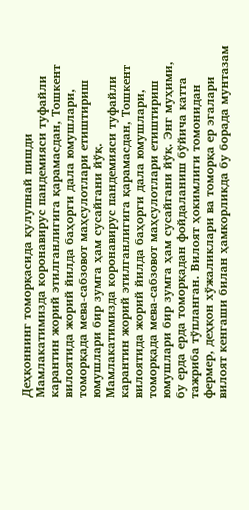Деҳқоннинг томорқасида қулупнай пишди
Мамлакатимизда коронавирус пандемияси туфайли карантин жорий этилганлигига қарамасдан, Тошкент вилоятида жорий йилда баҳорги дала юмушлари, томорқада мева-сабзовот маҳсулотлари етиштириш юмушлари бир зумга ҳам сусайгани йўқ.
Мамлакатимизда коронавирус пандемияси туфайли карантин жорий этилганлигига қарамасдан, Тошкент вилоятида жорий йилда баҳорги дала юмушлари, томорқада мева-сабзовот маҳсулотлари етиштириш юмушлари бир зумга ҳам сусайгани йўқ. Энг муҳими, бу ерда ерда томорқадан фойдаланиш бўйича катта тажриба тўпланган. Вилоят ҳокимлиги томонидан фермер, деҳқон хўжаликлари ва томорқа ер эгалари вилоят кенгаши билан ҳамкорликда бу борада мунтазам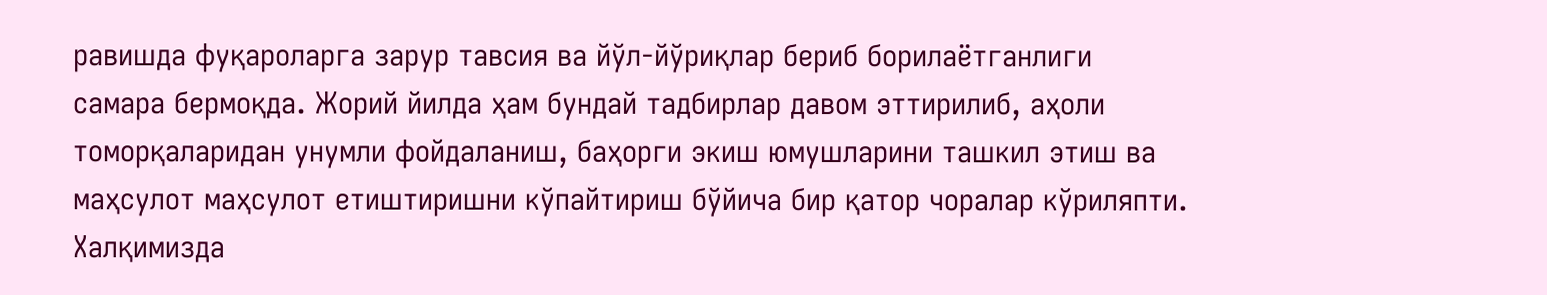равишда фуқароларга зарур тавсия ва йўл-йўриқлар бериб борилаётганлиги самара бермоқда. Жорий йилда ҳам бундай тадбирлар давом эттирилиб, аҳоли томорқаларидан унумли фойдаланиш, баҳорги экиш юмушларини ташкил этиш ва маҳсулот маҳсулот етиштиришни кўпайтириш бўйича бир қатор чоралар кўриляпти.
Халқимизда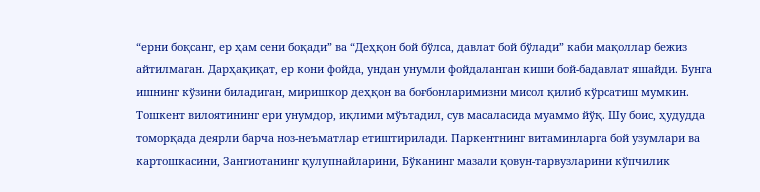“ерни боқсанг, ер ҳам сени боқади” ва “Деҳқон бой бўлса, давлат бой бўлади” каби мақоллар бежиз айтилмаган. Дарҳақиқат, ер кони фойда, ундан унумли фойдаланган киши бой-бадавлат яшайди. Бунга ишнинг кўзини биладиган, миришкор деҳқон ва боғбонларимизни мисол қилиб кўрсатиш мумкин.
Тошкент вилоятининг ери унумдор, иқлими мўътадил, сув масаласида муаммо йўқ. Шу боис, ҳудудда томорқада деярли барча ноз-неъматлар етиштирилади. Паркентнинг витаминларга бой узумлари ва картошкасини, Зангиотанинг қулупнайларини, Бўканинг мазали қовун-тарвузларини кўпчилик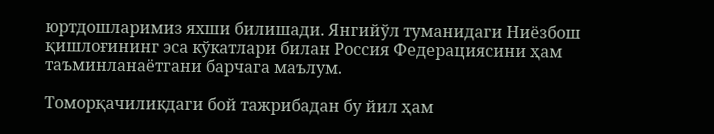юртдошларимиз яхши билишади. Янгийўл туманидаги Ниёзбош қишлоғининг эса кўкатлари билан Россия Федерациясини ҳам таъминланаётгани барчага маълум.

Томорқачиликдаги бой тажрибадан бу йил ҳам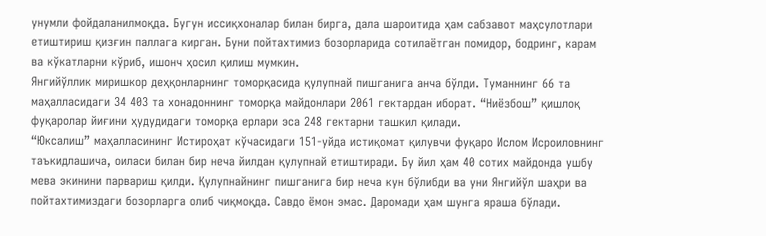унумли фойдаланилмоқда. Бугун иссиқхоналар билан бирга, дала шароитида ҳам сабзавот маҳсулотлари етиштириш қизғин паллага кирган. Буни пойтахтимиз бозорларида сотилаётган помидор, бодринг, карам ва кўкатларни кўриб, ишонч ҳосил қилиш мумкин.
Янгийўллик миришкор деҳқонларнинг томорқасида қулупнай пишганига анча бўлди. Туманнинг 66 та маҳалласидаги 34 403 та хонадоннинг томорқа майдонлари 2061 гектардан иборат. “Ниёзбош” қишлоқ фуқаролар йиғини ҳудудидаги томорқа ерлари эса 248 гектарни ташкил қилади.
“Юксалиш” маҳалласининг Истироҳат кўчасидаги 151-уйда истиқомат қилувчи фуқаро Ислом Исроиловнинг таъкидлашича, оиласи билан бир неча йилдан қулупнай етиштиради. Бу йил ҳам 40 сотих майдонда ушбу мева экинини парвариш қилди. Қулупнайнинг пишганига бир неча кун бўлибди ва уни Янгийўл шаҳри ва пойтахтимиздаги бозорларга олиб чиқмоқда. Савдо ёмон эмас. Даромади ҳам шунга яраша бўлади.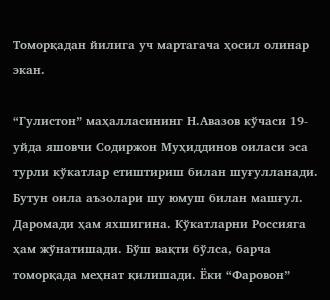Томорқадан йилига уч мартагача ҳосил олинар экан.

“Гулистон” маҳалласининг Н.Авазов кўчаси 19-уйда яшовчи Содиржон Муҳиддинов оиласи эса турли кўкатлар етиштириш билан шуғулланади. Бутун оила аъзолари шу юмуш билан машғул. Даромади ҳам яхшигина. Кўкатларни Россияга ҳам жўнатишади. Бўш вақти бўлса, барча томорқада меҳнат қилишади. Ёки “Фаровон”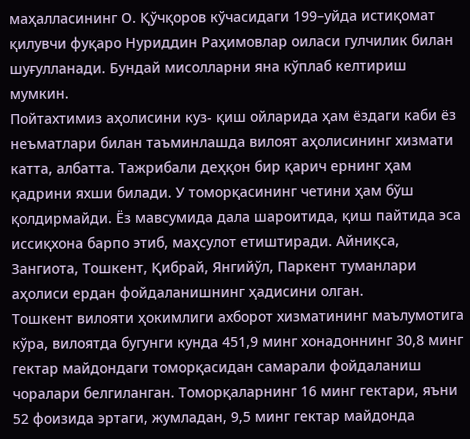маҳалласининг О. Қўчқоров кўчасидаги 199–уйда истиқомат қилувчи фуқаро Нуриддин Раҳимовлар оиласи гулчилик билан шуғулланади. Бундай мисолларни яна кўплаб келтириш мумкин.
Пойтахтимиз аҳолисини куз- қиш ойларида ҳам ёздаги каби ёз неъматлари билан таъминлашда вилоят аҳолисининг хизмати катта, албатта. Тажрибали деҳқон бир қарич ернинг ҳам қадрини яхши билади. У томорқасининг четини ҳам бўш қолдирмайди. Ёз мавсумида дала шароитида, қиш пайтида эса иссиқхона барпо этиб, маҳсулот етиштиради. Айниқса, Зангиота, Тошкент, Қибрай, Янгийўл, Паркент туманлари аҳолиси ердан фойдаланишнинг ҳадисини олган.
Тошкент вилояти ҳокимлиги ахборот хизматининг маълумотига кўра, вилоятда бугунги кунда 451,9 минг хонадоннинг 30,8 минг гектар майдондаги томорқасидан самарали фойдаланиш чоралари белгиланган. Томорқаларнинг 16 минг гектари, яъни 52 фоизида эртаги, жумладан, 9,5 минг гектар майдонда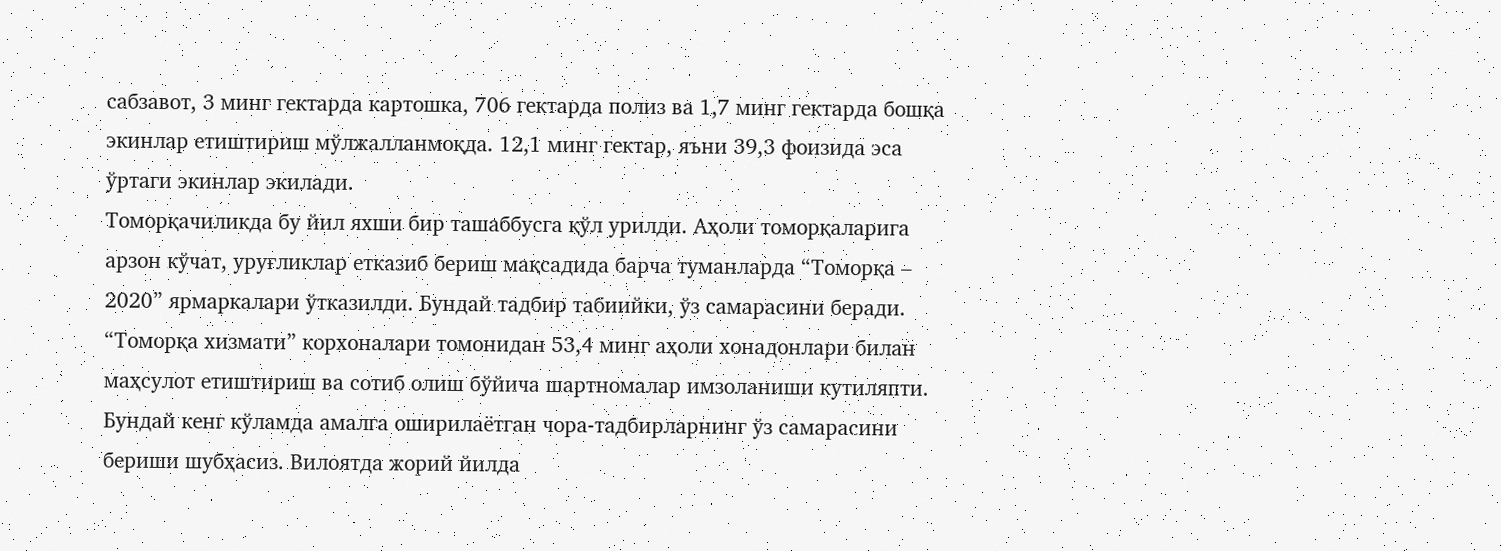сабзавот, 3 минг гектарда картошка, 706 гектарда полиз ва 1,7 минг гектарда бошқа экинлар етиштириш мўлжалланмоқда. 12,1 минг гектар, яъни 39,3 фоизида эса ўртаги экинлар экилади.
Томорқачиликда бу йил яхши бир ташаббусга қўл урилди. Аҳоли томорқаларига арзон кўчат, уруғликлар етказиб бериш мақсадида барча туманларда “Томорқа – 2020” ярмаркалари ўтказилди. Бундай тадбир табиийки, ўз самарасини беради. “Томорқа хизмати” корхоналари томонидан 53,4 минг аҳоли хонадонлари билан маҳсулот етиштириш ва сотиб олиш бўйича шартномалар имзоланиши кутиляпти.
Бундай кенг кўламда амалга оширилаётган чора-тадбирларнинг ўз самарасини бериши шубҳасиз. Вилоятда жорий йилда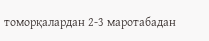томорқалардан 2-3 маротабадан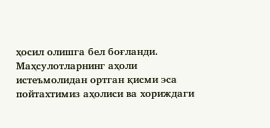ҳосил олишга бел боғланди. Маҳсулотларнинг аҳоли истеъмолидан ортган қисми эса пойтахтимиз аҳолиси ва хориждаги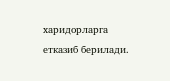харидорларга етказиб берилади.